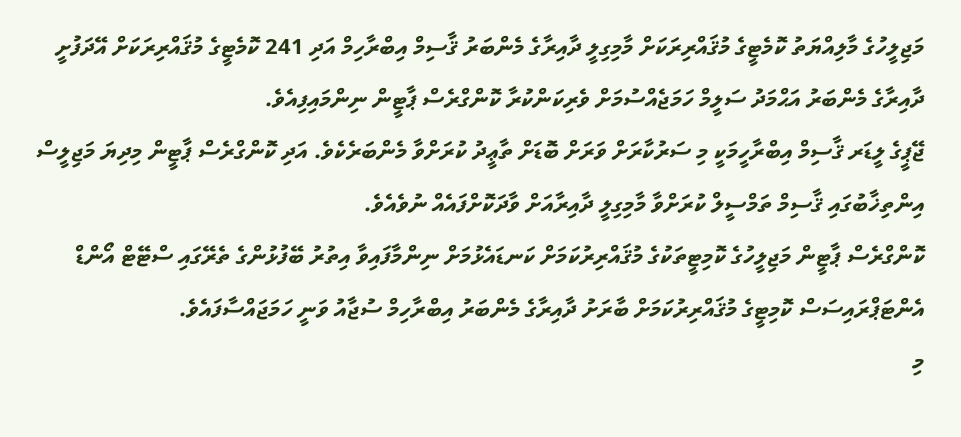މަޖިލީހުގެ މާލިއްޔަތު ކޮމެޓީގެ މުޤައްރިރަކަށް މާމިގިލީ ދާއިރާގެ މެންބަރު ޤާސިމް އިބްރާހިމް އަދި 241 ކޮމެޓީގެ މުޤައްރިރަކަށް އޭދަފުށީ ދާއިރާގެ މެންބަރު އަޙްމަދު ސަލީމް ހަމަޖެއްސުމަށް ވެރިކަންކުރާ ކޮންގްރެސް ޕާޓީން ނިންމައިފިއެވެ.
ޖޭޕީގެ ލީޑަރ ޤާސިމް އިބްރާހީމަކީ މި ސަރުކާރަށް ވަރަށް ބޮޑަށް ތާޢީދު ކުރަށްވާ މެންބަރެކެވެ. އަދި ކޮންގްރެސް ޕާޓީން މިދިޔަ މަޖިލީސް އިންތިޚާބުގައި ޤާސިމް ތަމްސީލް ކުރަށްވާ މާމިގިލީ ދާއިރާއަށް ވާދަކޮށްފައެއް ނުވެއެވެ.
ކޮންގްރެސް ޕާޓީން މަޖިލީހުގެ ކޮމިޓީތަކުގެ މުޤައްރިރުކަމަށް ކަނޑައެޅުމަށް ނިންމާފައިވާ އިތުރު ބޭފުޅުންގެ ތެރޭގައި ސްޓޭޓް އޯންޑް އެންޓަޕްރައިސަސް ކޮމިޓީގެ މުޤައްރިރުކަމަށް ބާރަށު ދާއިރާގެ މެންބަރު އިބްރާހިމް ސުޖާއު ވަނީ ހަމަޖައްސާފައެވެ.
މި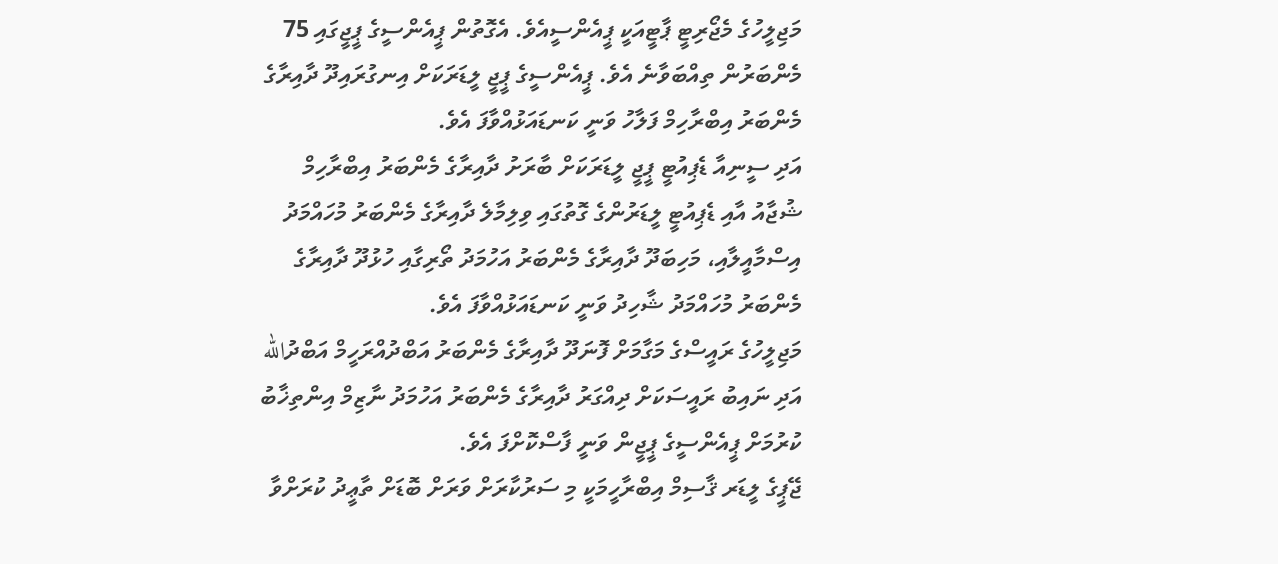މަޖިލީހުގެ މެޖޯރިޓީ ޕާޓީއަކީ ޕީއެންސީއެވެ. އެގޮތުން ޕީއެންސީގެ ޕީޖީގައި 75 މެންބަރުން ތިއްބަވާނެ އެވެ. ޕީއެންސީގެ ޕީޖީ ލީޑަރަކަށް އިނގުރައިދޫ ދާއިރާގެ މެންބަރު އިބްރާހިމް ފަލާހު ވަނީ ކަނޑައަޅުއްވާފަ އެވެ.
އަދި ސީނިއާ ޑެޕިއުޓީ ޕީޖީ ލީޑަރަކަށް ބާރަށު ދާއިރާގެ މެންބަރު އިބްރާހިމް ޝުޖާއު އާއި ޑެޕިއުޓީ ލީޑަރުންގެ ގޮތުގައި ވިލިމާލެ ދާއިރާގެ މެންބަރު މުހައްމަދު އިސްމާއީލާއި، މަހިބަދޫ ދާއިރާގެ މެންބަރު އަހުމަދު ތޯރިގާއި ހުޅުދޫ ދާއިރާގެ މެންބަރު މުހައްމަދު ޝާހިދު ވަނީ ކަނޑައަޅުއްވާފަ އެވެ.
މަޖިލީހުގެ ރައީސްގެ މަގާމަށް ފޮނަދޫ ދާއިރާގެ މެންބަރު އަބްދުއްރަހީމް އަބްދުالله އަދި ނައިބު ރައީސަކަށް ދިއްގަރު ދާއިރާގެ މެންބަރު އަހުމަދު ނާޒިމް އިންތިޚާބު ކުރުމަށް ޕީއެންސީގެ ޕީޖީން ވަނީ ފާސްކޮށްފަ އެވެ.
ޖޭޕީގެ ލީޑަރ ޤާސިމް އިބްރާހީމަކީ މި ސަރުކާރަށް ވަރަށް ބޮޑަށް ތާޢީދު ކުރަށްވާ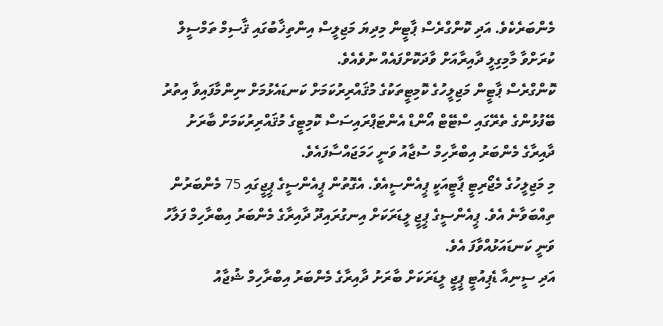މެންބަރެކެވެ. އަދި ކޮންގްރެސް ޕާޓީން މިދިޔަ މަޖިލީސް އިންތިޚާބުގައި ޤާސިމް ތަމްސީލް ކުރަށްވާ މާމިގިލީ ދާއިރާއަށް ވާދަކޮށްފައެއް ނުވެއެވެ.
ކޮންގްރެސް ޕާޓީން މަޖިލީހުގެ ކޮމިޓީތަކުގެ މުޤައްރިރުކަމަށް ކަނޑައެޅުމަށް ނިންމާފައިވާ އިތުރު ބޭފުޅުންގެ ތެރޭގައި ސްޓޭޓް އޯންޑް އެންޓަޕްރައިސަސް ކޮމިޓީގެ މުޤައްރިރުކަމަށް ބާރަށު ދާއިރާގެ މެންބަރު އިބްރާހިމް ސުޖާއު ވަނީ ހަމަޖައްސާފައެވެ.
މި މަޖިލީހުގެ މެޖޯރިޓީ ޕާޓީއަކީ ޕީއެންސީއެވެ. އެގޮތުން ޕީއެންސީގެ ޕީޖީގައި 75 މެންބަރުން ތިއްބަވާނެ އެވެ. ޕީއެންސީގެ ޕީޖީ ލީޑަރަކަށް އިނގުރައިދޫ ދާއިރާގެ މެންބަރު އިބްރާހިމް ފަލާހު ވަނީ ކަނޑައަޅުއްވާފަ އެވެ.
އަދި ސީނިއާ ޑެޕިއުޓީ ޕީޖީ ލީޑަރަކަށް ބާރަށު ދާއިރާގެ މެންބަރު އިބްރާހިމް ޝުޖާއު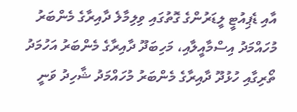އާއި ޑެޕިއުޓީ ލީޑަރުންގެ ގޮތުގައި ވިލިމާލެ ދާއިރާގެ މެންބަރު މުހައްމަދު އިސްމާއީލާއި، މަހިބަދޫ ދާއިރާގެ މެންބަރު އަހުމަދު ތޯރިގާއި ހުޅުދޫ ދާއިރާގެ މެންބަރު މުހައްމަދު ޝާހިދު ވަނީ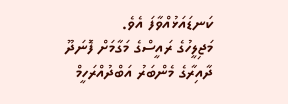ކަނޑައަޅުއްވާފަ އެވެ.
މަޖިލީހުގެ ރައީސްގެ މަގާމަށް ފޮނަދޫ ދާއިރާގެ މެންބަރު އަބްދުއްރަހީމް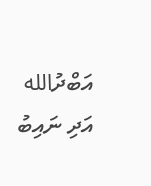އަބްދުالله އަދި ނައިބު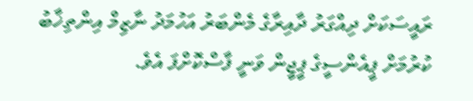ރައީސަކަށް ދިއްގަރު ދާއިރާގެ މެންބަރު އަހުމަދު ނާޒިމް އިންތިޚާބު ކުރުމަށް ޕީއެންސީގެ ޕީޖީން ވަނީ ފާސްކޮށްފަ އެވެ.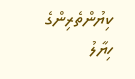ކިޔުންތެރިންގެ ހިޔާލު